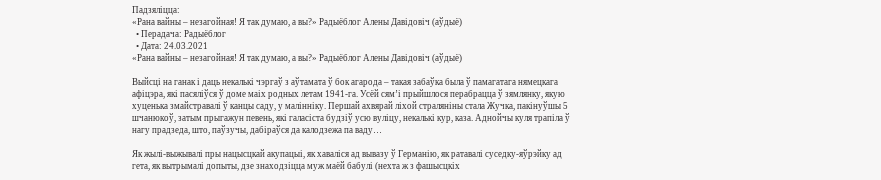Падзяліцца:
«Рана вайны – незагойная! Я так думаю, а вы?» Радыёблог Алены Давідовіч (аўдыё)
  • Перадача: Радыёблог
  • Дата: 24.03.2021
«Рана вайны – незагойная! Я так думаю, а вы?» Радыёблог Алены Давідовіч (аўдыё)

Выйсці на ганак і даць некалькі чэргаў з аўтамата ў бок агарода – такая забаўка была ў памагатага нямецкага афіцэра, які пасяліўся ў доме маіх родных летам 1941-га. Усёй сям’і прыйшлося перабрацца ў зямлянку, якую хуценька змайстравалі ў канцы саду, у малінніку. Першай ахвярай ліхой страляніны стала Жучка, пакінуўшы 5 шчанюкоў, затым прыгажун певень, які галасіста будзіў усю вуліцу, некалькі кур, каза. Аднойчы куля трапіла ў нагу прадзеда, што, паўзучы, дабіраўся да калодзежа па ваду…

Як жылі-выжывалі пры нацысцкай акупацыі, як хаваліся ад вывазу ў Германію, як ратавалі суседку-яўрэйку ад гета, як вытрымалі допыты, дзе знаходзіцца муж маёй бабулі (нехта ж з фашысцкіх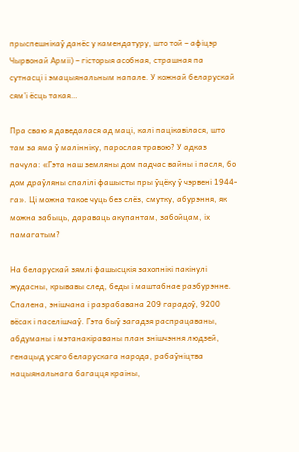прыспешнікаў данёс у камендатуру, што той – афіцэр Чырвонай Арміі) – гісторыя асобная, страшная па сутнасці і эмацыянальным напале. У кожнай беларускай сям’і ёсць такая…

Пра сваю я даведалася ад маці, калі пацікавілася, што там за яма ў малінніку, парослая травою? У адказ пачула: «Гэта наш земляны дом падчас вайны і пасля, бо дом драўляны спалілі фашысты пры ўцёку ў чэрвені 1944-га». Ці можна такое чуць без слёз, смутку, абурэння, як можна забыць, дараваць акупантам, забойцам, іх памагатым?

На беларускай зямлі фашысцкія захопнікі пакінулі жудасны, крывавы след, беды і маштабнае разбурэнне. Спалена, энішчана і разрабавана 209 гарадоў, 9200 вёсак і паселішчаў. Гэта быў загадзя распрацаваны, абдуманы і мэтанакіраваны план знішчэння людзей, генацыд усяго беларускага народа, рабаўніцтва нацыянальнага багацця краіны,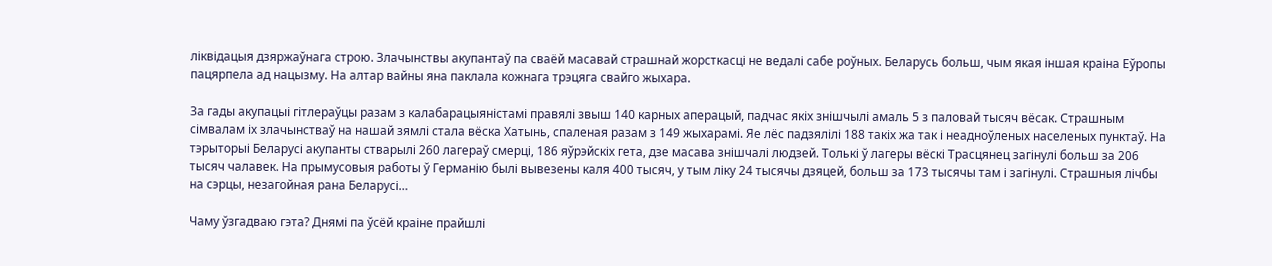ліквідацыя дзяржаўнага строю. Злачынствы акупантаў па сваёй масавай страшнай жорсткасці не ведалі сабе роўных. Беларусь больш, чым якая іншая краіна Еўропы пацярпела ад нацызму. На алтар вайны яна паклала кожнага трэцяга свайго жыхара.

За гады акупацыі гітлераўцы разам з калабарацыяністамі правялі звыш 140 карных аперацый, падчас якіх знішчылі амаль 5 з паловай тысяч вёсак. Страшным сімвалам іх злачынстваў на нашай зямлі стала вёска Хатынь, спаленая разам з 149 жыхарамі. Яе лёс падзялілі 188 такіх жа так і неадноўленых населеных пунктаў. На тэрыторыі Беларусі акупанты стварылі 260 лагераў смерці, 186 яўрэйскіх гета, дзе масава знішчалі людзей. Толькі ў лагеры вёскі Трасцянец загінулі больш за 206 тысяч чалавек. На прымусовыя работы ў Германію былі вывезены каля 400 тысяч, у тым ліку 24 тысячы дзяцей, больш за 173 тысячы там і загінулі. Страшныя лічбы на сэрцы, незагойная рана Беларусі…

Чаму ўзгадваю гэта? Днямі па ўсёй краіне прайшлі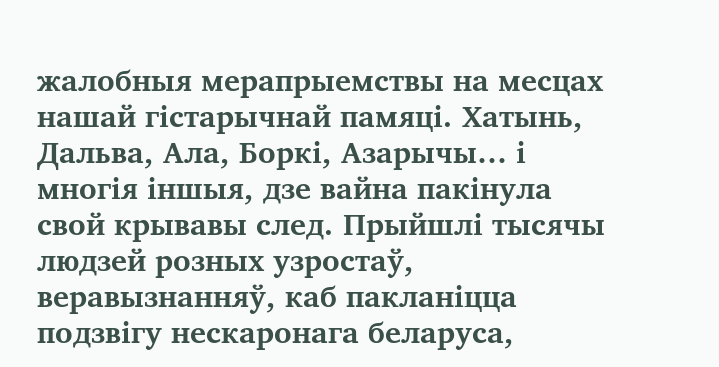жалобныя мерапрыемствы на месцах нашай гістарычнай памяці. Хатынь, Дальва, Ала, Боркі, Азарычы… і многія іншыя, дзе вайна пакінула свой крывавы след. Прыйшлі тысячы людзей розных узростаў, веравызнанняў, каб пакланіцца подзвігу нескаронага беларуса,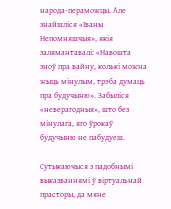народа-пераможцы. Але знайшліся «Іваны Непомняшчыя», якія залямантавалі: «Навошта зноў пра вайну, колькі можна жыць мінулым, трэба думаць пра будучыню». Забыліся «неверагодныя», што без мінулага, яго ўрокаў будучыню не пабудуеш.

Сутыкаючыся з падобнымі выказваннямі ў віртуальнай прасторы, да мяне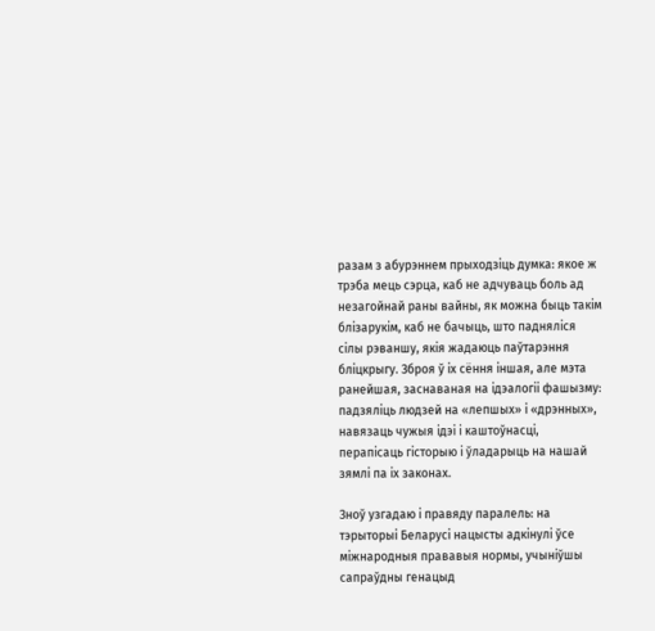разам з абурэннем прыходзіць думка: якое ж трэба мець сэрца, каб не адчуваць боль ад незагойнай раны вайны, як можна быць такім блізарукім, каб не бачыць, што падняліся сілы рэваншу, якія жадаюць паўтарэння бліцкрыгу. Зброя ў іх сёння іншая, але мэта ранейшая, заснаваная на ідэалогіі фашызму: падзяліць людзей на «лепшых» і «дрэнных», навязаць чужыя ідэі і каштоўнасці, перапісаць гісторыю і ўладарыць на нашай зямлі па іх законах.

Зноў узгадаю і правяду паралель: на тэрыторыі Беларусі нацысты адкінулі ўсе міжнародныя прававыя нормы, учыніўшы сапраўдны генацыд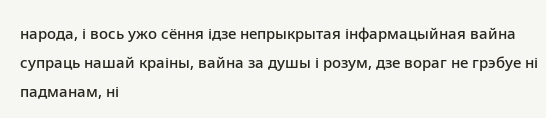народа, і вось ужо сёння ідзе непрыкрытая інфармацыйная вайна супраць нашай краіны, вайна за душы і розум, дзе вораг не грэбуе ні падманам, ні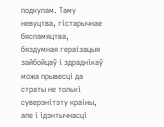подкупам. Таму невуцтва, гістарычнае бяспамяцтва, бяздумная гераізацыя зайбойцаў і здраднікаў можа прывесці да страты не толькі суверэнітэту краіны, але і ідэнтычнасці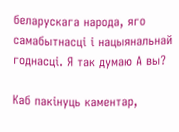беларускага народа, яго самабытнасці і нацыянальнай годнасці. Я так думаю А вы?

Каб пакінуць каментар,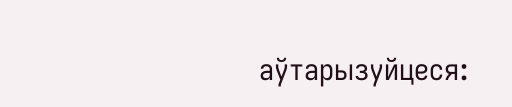аўтарызуйцеся: